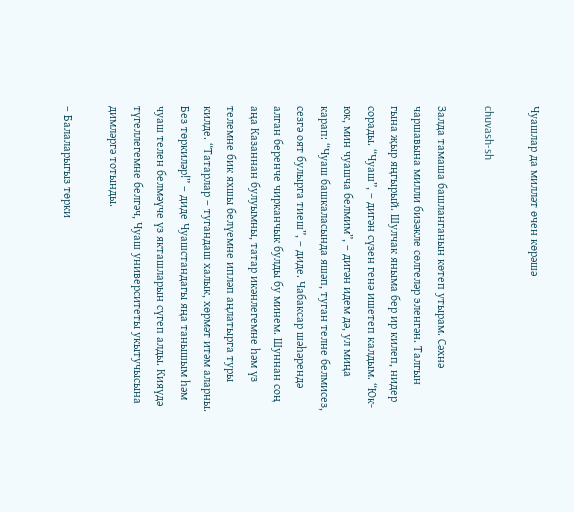Чуашлар да милләт өчен көрәшә

chuvash-sh

Залда тамаша башланганын көтеп утырам. Сәхнә чаршавына милли бизәкле сөлгеләр эленгән. Талгын гына җыр яңгырый. Шулчак яныма бер ир килеп, нидер сорады. “Чуаш”, – дигән сүзен генә ишетеп калдым. “Юк-юк, мин чуашча белмим”, – дигән идем дә, ул миңа карап: “Чуаш башкаласында яшәп, туган телне белмисез, сезгә оят булырга тиеш”, – диде. Чабаксар шәһәрендә алган беренче чирканчык булды бу минем. Шуннан соң аңа Казаннан булуымны, татар икәнлегемне һәм үз телемне бик яхшы белүемне ипләп аңлатырга туры килде. “Татарлар – тугандаш халык, хөрмәт итәм аларны. Без төркиләр!” – диде Чуашстандагы яңа танышым һәм чуаш телен белмәүче үз якташларын сүгеп алды. Кияүдә түгеллегемне белгәч, Чуаш университеты укытучысына димләргә тотынды.

– Балаларыгыз төрки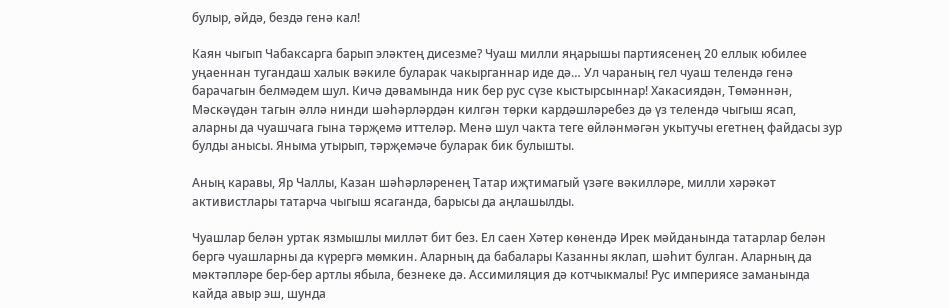булыр, әйдә, бездә генә кал!

Каян чыгып Чабаксарга барып эләктең дисезме? Чуаш милли яңарышы партиясенең 20 еллык юбилее уңаеннан тугандаш халык вәкиле буларак чакырганнар иде дә… Ул чараның гел чуаш телендә генә барачагын белмәдем шул. Кичә дәвамында ник бер рус сүзе кыстырсыннар! Хакасиядән, Төмәннән, Мәскәүдән тагын әллә нинди шәһәрләрдән килгән төрки кардәшләребез дә үз телендә чыгыш ясап, аларны да чуашчага гына тәрҗемә иттеләр. Менә шул чакта теге өйләнмәгән укытучы егетнең файдасы зур булды анысы. Яныма утырып, тәрҗемәче буларак бик булышты.

Аның каравы, Яр Чаллы, Казан шәһәрләренең Татар иҗтимагый үзәге вәкилләре, милли хәрәкәт активистлары татарча чыгыш ясаганда, барысы да аңлашылды.

Чуашлар белән уртак язмышлы милләт бит без. Ел саен Хәтер көнендә Ирек мәйданында татарлар белән бергә чуашларны да күрергә мөмкин. Аларның да бабалары Казанны яклап, шәһит булган. Аларның да мәктәпләре бер-бер артлы ябыла, безнеке дә. Ассимиляция дә котчыкмалы! Рус империясе заманында кайда авыр эш, шунда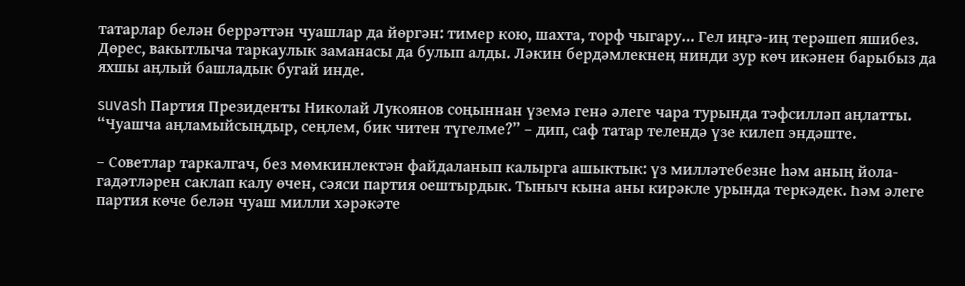татарлар белән беррәттән чуашлар да йөргән: тимер кою, шахта, торф чыгару… Гел иңгә-иң терәшеп яшибез. Дөрес, вакытлыча таркаулык заманасы да булып алды. Ләкин бердәмлекнең нинди зур көч икәнен барыбыз да яхшы аңлый башладык бугай инде.

suvash Партия Президенты Николай Лукоянов соңыннан үземә генә әлеге чара турында тәфсилләп аңлатты. “Чуашча аңламыйсыңдыр, сеңлем, бик читен түгелме?” – дип, саф татар телендә үзе килеп эндәште.

– Советлар таркалгач, без мөмкинлектән файдаланып калырга ашыктык: үз милләтебезне һәм аның йола-гадәтләрен саклап калу өчен, сәяси партия оештырдык. Тыныч кына аны кирәкле урында теркәдек. Һәм әлеге партия көче белән чуаш милли хәрәкәте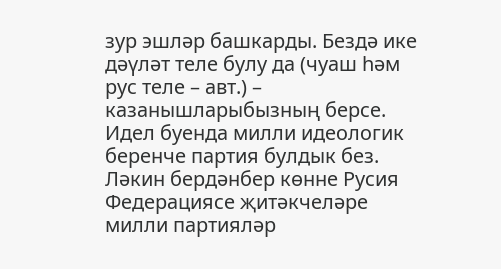зур эшләр башкарды. Бездә ике дәүләт теле булу да (чуаш һәм рус теле – авт.) – казанышларыбызның берсе. Идел буенда милли идеологик беренче партия булдык без. Ләкин бердәнбер көнне Русия Федерациясе җитәкчеләре милли партияләр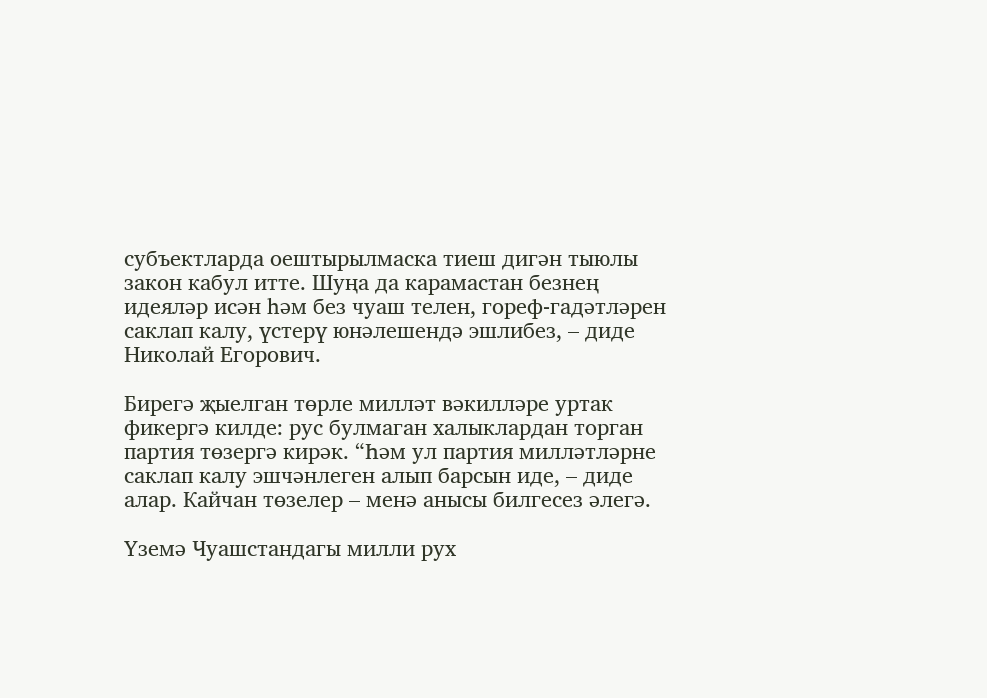субъектларда оештырылмаска тиеш дигән тыюлы закон кабул итте. Шуңа да карамастан безнең идеяләр исән һәм без чуаш телен, гореф-гадәтләрен саклап калу, үстерү юнәлешендә эшлибез, – диде Николай Егорович.

Бирегә җыелган төрле милләт вәкилләре уртак фикергә килде: рус булмаган халыклардан торган партия төзергә кирәк. “Һәм ул партия милләтләрне саклап калу эшчәнлеген алып барсын иде, – диде алар. Кайчан төзелер – менә анысы билгесез әлегә.

Үземә Чуашстандагы милли рух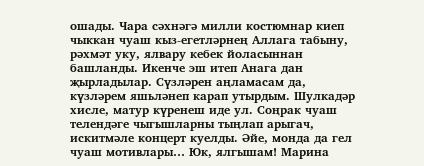ошады. Чара сәхнәгә милли костюмнар киеп чыккан чуаш кыз-егетләрнең Аллага табыну, рәхмәт уку, ялвару кебек йоласыннан башланды. Икенче эш итеп Анага дан җырладылар. Сүзләрен аңламасам да, күзләрем яшьләнеп карап утырдым. Шулкадәр хисле, матур күренеш иде ул. Соңрак чуаш телендәге чыгышларны тыңлап арыгач, искитмәле концерт куелды. Әйе, монда да гел чуаш мотивлары… Юк, ялгышам! Марина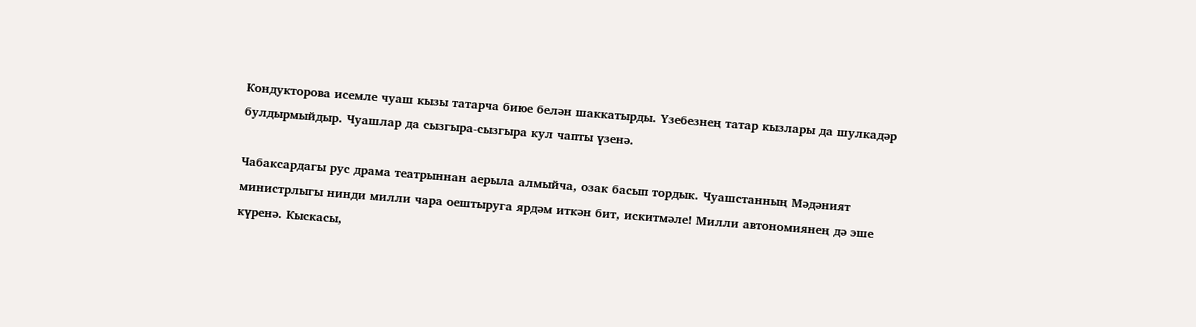Кондукторова исемле чуаш кызы татарча биюе белән шаккатырды. Үзебезнең татар кызлары да шулкадәр булдырмыйдыр. Чуашлар да сызгыра-сызгыра кул чапты үзенә.

Чабаксардагы рус драма театрыннан аерыла алмыйча, озак басып тордык. Чуашстанның Мәдәният министрлыгы нинди милли чара оештыруга ярдәм иткән бит, искитмәле! Милли автономиянең дә эше күренә. Кыскасы,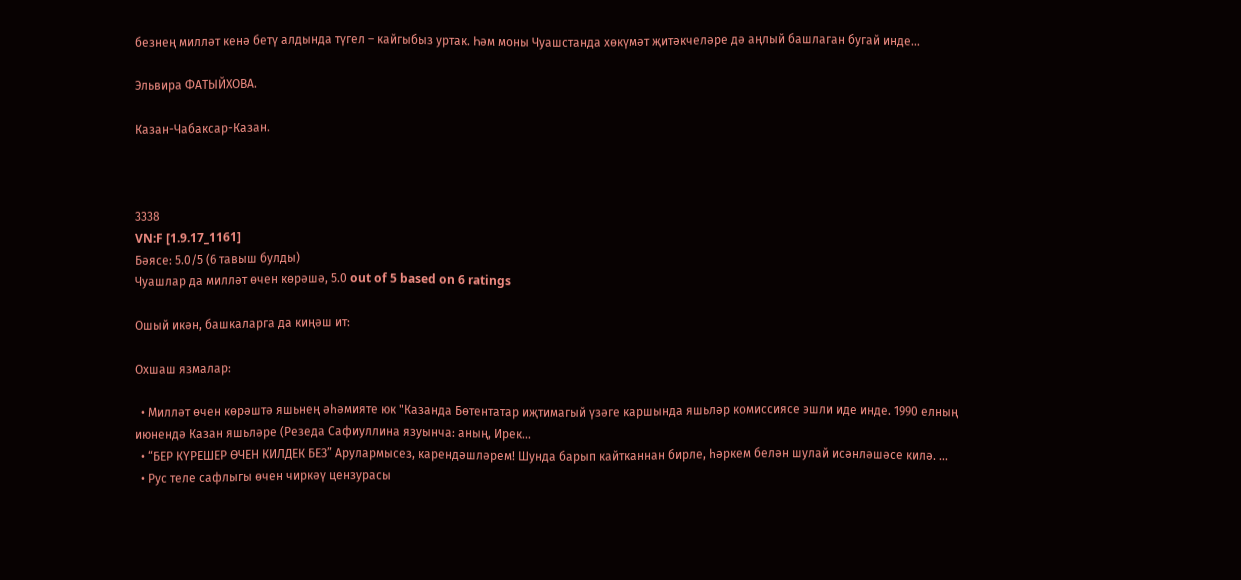безнең милләт кенә бетү алдында түгел – кайгыбыз уртак. Һәм моны Чуашстанда хөкүмәт җитәкчеләре дә аңлый башлаган бугай инде…

Эльвира ФАТЫЙХОВА.

Казан-Чабаксар-Казан.



3338
VN:F [1.9.17_1161]
Бәясе: 5.0/5 (6 тавыш булды)
Чуашлар да милләт өчен көрәшә, 5.0 out of 5 based on 6 ratings

Ошый икән, башкаларга да киңәш ит:

Охшаш язмалар:

  • Милләт өчен көрәштә яшьнең әһәмияте юк "Казанда Бөтентатар иҗтимагый үзәге каршында яшьләр комиссиясе эшли иде инде. 1990 елның июнендә Казан яшьләре (Резеда Сафиуллина язуынча: аның, Ирек...
  • “БЕР КҮРЕШЕР ӨЧЕН КИЛДЕК БЕЗ” Арулармысез, карендәшләрем! Шунда барып кайтканнан бирле, һәркем белән шулай исәнләшәсе килә. ...
  • Рус теле сафлыгы өчен чиркәү цензурасы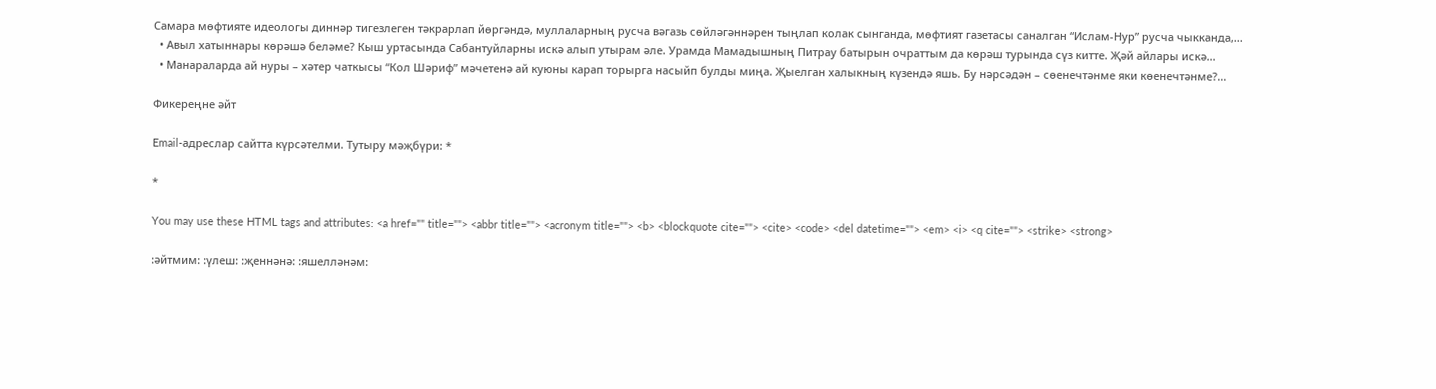Самара мөфтияте идеологы диннәр тигезлеген тәкрарлап йөргәндә, муллаларның русча вәгазь сөйләгәннәрен тыңлап колак сынганда, мөфтият газетасы саналган “Ислам-Нур” русча чыкканда,...
  • Авыл хатыннары көрәшә беләме? Кыш уртасында Сабантуйларны искә алып утырам әле. Урамда Мамадышның Питрау батырын очраттым да көрәш турында сүз китте. Җәй айлары искә...
  • Манараларда ай нуры – хәтер чаткысы “Кол Шәриф” мәчетенә ай куюны карап торырга насыйп булды миңа. Җыелган халыкның күзендә яшь. Бу нәрсәдән – сөенечтәнме яки көенечтәнме?...

Фикереңне әйт

Email-адреслар сайтта күрсәтелми. Тутыру мәҗбүри: *

*

You may use these HTML tags and attributes: <a href="" title=""> <abbr title=""> <acronym title=""> <b> <blockquote cite=""> <cite> <code> <del datetime=""> <em> <i> <q cite=""> <strike> <strong>

:әйтмим: :үлеш: :җеннәнә: :яшелләнәм: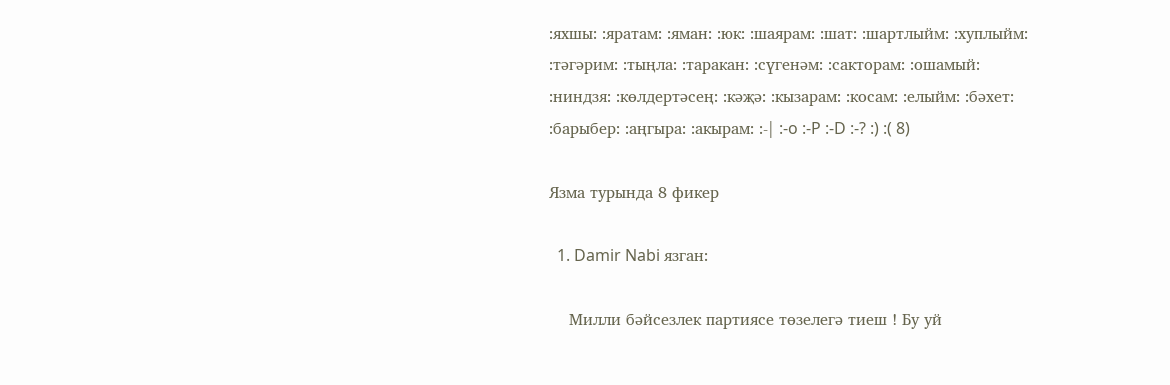:яхшы: :яратам: :яман: :юк: :шаярам: :шат: :шартлыйм: :хуплыйм: :тәгәрим: :тыңла: :таракан: :сүгенәм: :сакторам: :ошамый: :ниндзя: :көлдертәсең: :кәҗә: :кызарам: :косам: :елыйм: :бәхет: :барыбер: :аңгыра: :акырам: :-| :-o :-P :-D :-? :) :( 8)

Язма турында 8 фикер

  1. Damir Nabi язган:

    Милли бәйсезлек партиясе төзелегә тиеш ! Бу уй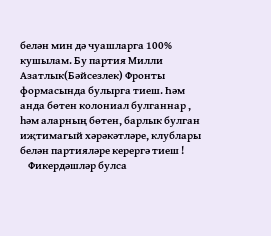белән мин дә чуашларга 100% кушылам. Бу партия Милли Азатлык(Бәйсезлек) Фронты формасында булырга тиеш. Һәм анда бөтен колониал булганнар , һәм аларның бөтен, барлык булган иҗтимагый хәрәкәтләре, клублары белән партияләре керергә тиеш !
    Фикердәшләр булса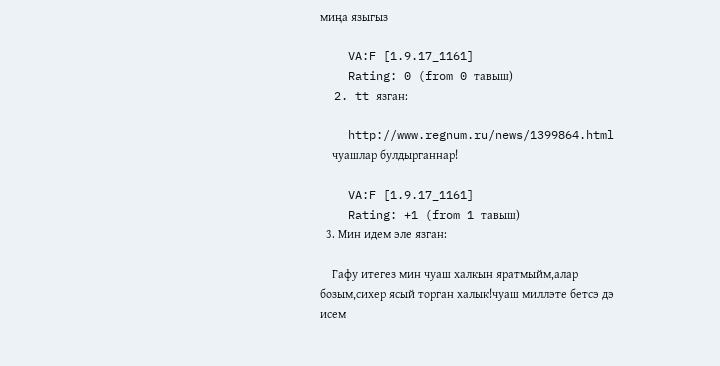миңа языгыз

    VA:F [1.9.17_1161]
    Rating: 0 (from 0 тавыш)
  2. tt язган:

    http://www.regnum.ru/news/1399864.html
    чуашлар булдырганнар!

    VA:F [1.9.17_1161]
    Rating: +1 (from 1 тавыш)
  3. Мин идем эле язган:

    Гафу итегез мин чуаш халкын яратмыйм,алар бозым,сихер ясый торган халык!чуаш миллэте бетсэ дэ исем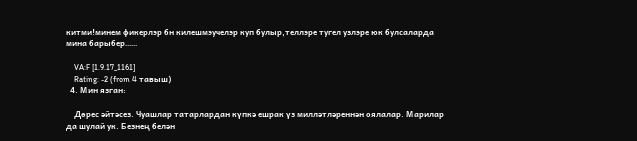китми!минем фикерлэр бн килешмэучелэр куп булыр,теллэре тугел узлэре юк булсаларда мина барыбер……

    VA:F [1.9.17_1161]
    Rating: -2 (from 4 тавыш)
  4. Мин язган:

    Дөрес әйтәсез. Чуашлар татарлардан күпкә ешрак үз милләтләреннән оялалар. Марилар да шулай ук. Безнең белән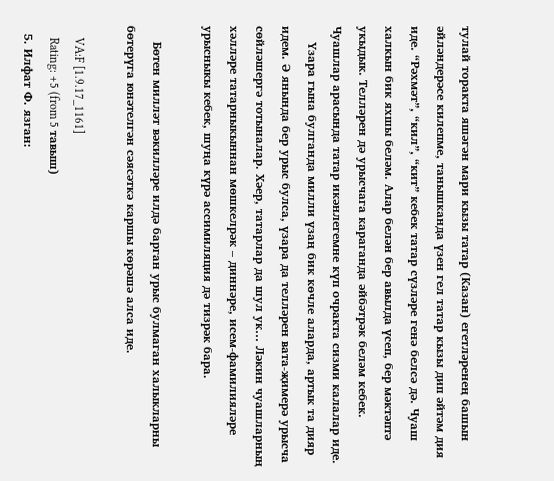тулай торакта яшәгән мари кызы татар (Казан) егетләренең башын әйләндерәсе килепме, танышканда үзен гел татар кызы дип әйтәм дия иде. “Рәхмәт”, “кил”, “кит” кебек татар сүзләре генә белсә дә. Чуаш халкын бик яхшы беләм. Алар белән бер авылда үсеп, бер мәктәптә укыдык. Телләрен дә урысчага караганда әйбәтрәк беләм кебек. Чуашлар арасында татар икәнлегемне күп очракта сизми калалар иде.
    Үзара гына булганда милли үзаң бик көчле аларда, артык та дияр идем. Ә янында бер урыс булса, үзара да телләрен вата-җимерә урысча сөйләшергә тотыналар. Хәер, татарлар да шул ук… Ләкин чуашларның хәлләре татарныкыннан мөшкелрәк – диннәре, исем-фамилияләре урысныкы кебек, шуңа күрә ассимиляция дә тизрәк бара.

    Бөтен милләт вәкилләре илдә барган урыс булмаган халыкларны бөтерүга юнәтелгән сәясәткә каршы көрәшә алса иде.

    VA:F [1.9.17_1161]
    Rating: +5 (from 5 тавыш)
  5. Илфат Ф. язган: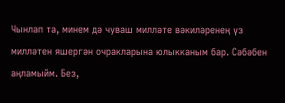Чынлап та, минем дә чуваш милләте вәкиләренең үз милләтен яшергән очракларына юлыкканым бар. Сәбәбен аңламыйм. Без,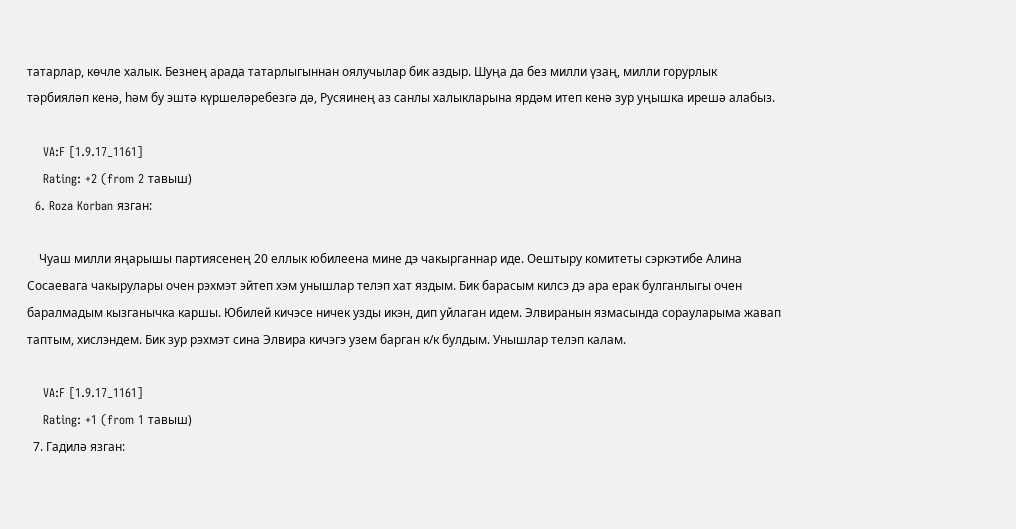татарлар, көчле халык. Безнең арада татарлыгыннан оялучылар бик аздыр. Шуңа да без милли үзаң, милли горурлык тәрбияләп кенә, һәм бу эштә күршеләребезгә дә, Русяинең аз санлы халыкларына ярдәм итеп кенә зур уңышка ирешә алабыз.

    VA:F [1.9.17_1161]
    Rating: +2 (from 2 тавыш)
  6. Roza Korban язган:

    Чуаш милли яңарышы партиясенең 20 еллык юбилеена мине дэ чакырганнар иде. Оештыру комитеты сэркэтибе Алина Сосаевага чакырулары очен рэхмэт эйтеп хэм унышлар телэп хат яздым. Бик барасым килсэ дэ ара ерак булганлыгы очен баралмадым кызганычка каршы. Юбилей кичэсе ничек узды икэн, дип уйлаган идем. Элвиранын язмасында сорауларыма жавап таптым, хислэндем. Бик зур рэхмэт сина Элвира кичэгэ узем барган к/к булдым. Унышлар телэп калам.

    VA:F [1.9.17_1161]
    Rating: +1 (from 1 тавыш)
  7. Гадилә язган: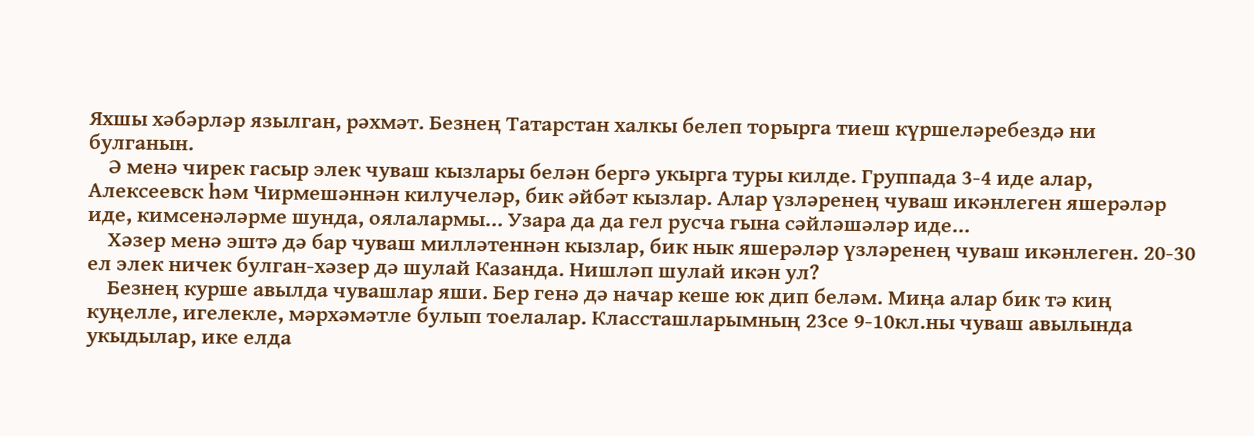Яхшы хәбәрләр язылган, рәхмәт. Безнең Татарстан халкы белеп торырга тиеш күршеләребездә ни булганын.
    Ә менә чирек гасыр элек чуваш кызлары белән бергә укырга туры килде. Группада 3-4 иде алар, Алексеевск hәм Чирмешәннән килучеләр, бик әйбәт кызлар. Алар үзләренең чуваш икәнлеген яшерәләр иде, кимсенәләрме шунда, оялалармы… Узара да да гел русча гына сәйләшәләр иде…
    Хәзер менә эштә дә бар чуваш милләтеннән кызлар, бик нык яшерәләр үзләренең чуваш икәнлеген. 20-30 ел элек ничек булган-хәзер дә шулай Казанда. Нишләп шулай икән ул?
    Безнең курше авылда чувашлар яши. Бер генә дә начар кеше юк дип беләм. Миңа алар бик тә киң куңелле, игелекле, мәрхәмәтле булып тоелалар. Классташларымның 23се 9-10кл.ны чуваш авылында укыдылар, ике елда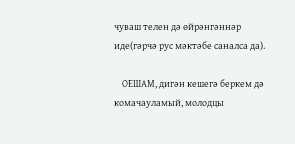чуваш телен дә өйрәнгәннәр иде(гәрчә рус мәктәбе саналса да).

    ОЕШАМ, дигән кешегә беркем дә комачауламый, молодцы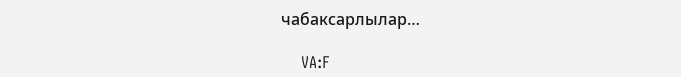чабаксарлылар…

    VA:F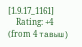[1.9.17_1161]
    Rating: +4 (from 4 тавыш)